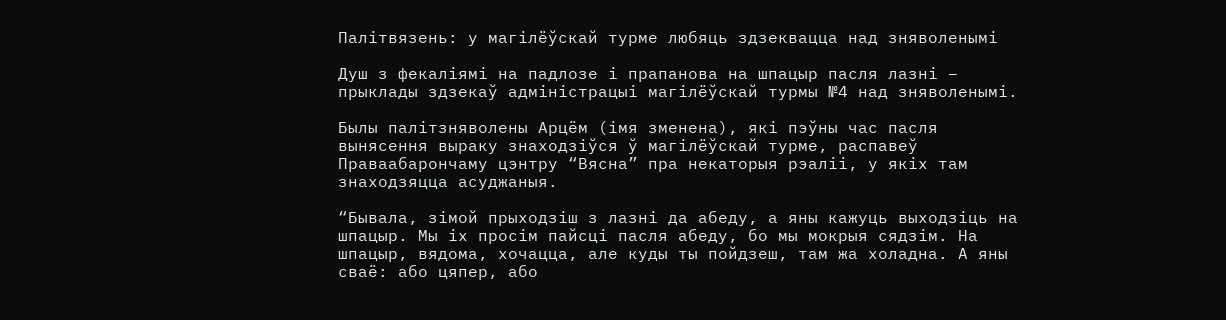Палітвязень: у магілёўскай турме любяць здзеквацца над зняволенымі

Душ з фекаліямі на падлозе і прапанова на шпацыр пасля лазні – прыклады здзекаў адміністрацыі магілёўскай турмы №4 над зняволенымі.

Былы палітзняволены Арцём (імя зменена), які пэўны час пасля вынясення выраку знаходзіўся ў магілёўскай турме, распавеў Праваабарончаму цэнтру “Вясна” пра некаторыя рэаліі, у якіх там знаходзяцца асуджаныя.

“Бывала, зімой прыходзіш з лазні да абеду, а яны кажуць выходзіць на шпацыр. Мы іх просім пайсці пасля абеду, бо мы мокрыя сядзім. На шпацыр, вядома, хочацца, але куды ты пойдзеш, там жа холадна. А яны сваё: або цяпер, або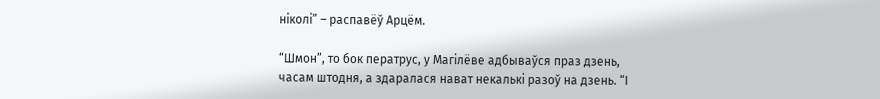ніколі” – распавёў Арцём.

“Шмон”, то бок ператрус, у Магілёве адбываўся праз дзень, часам штодня, а здаралася нават некалькі разоў на дзень. “І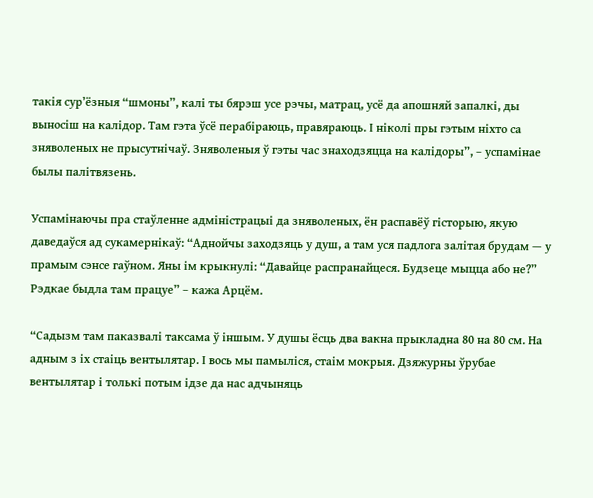такія сур’ёзныя “шмоны”, калі ты бярэш усе рэчы, матрац, усё да апошняй запалкі, ды выносіш на калідор. Там гэта ўсё перабіраюць, правяраюць. І ніколі пры гэтым ніхто са зняволеных не прысутнічаў. Зняволеныя ў гэты час знаходзяцца на калідоры”, – успамінае былы палітвязень.

Успамінаючы пра стаўленне адміністрацыі да зняволеных, ён распавёў гісторыю, якую даведаўся ад сукамернікаў: “Аднойчы заходзяць у душ, а там уся падлога залітая брудам — у прамым сэнсе гаўном. Яны ім крыкнулі: “Давайце распранайцеся. Будзеце мыцца або не?” Рэдкае быдла там працуе” – кажа Арцём.

“Садызм там паказвалі таксама ў іншым. У душы ёсць два вакна прыкладна 80 на 80 см. На адным з іх стаіць вентылятар. І вось мы памыліся, стаім мокрыя. Дзяжурны ўрубае вентылятар і толькі потым ідзе да нас адчыняць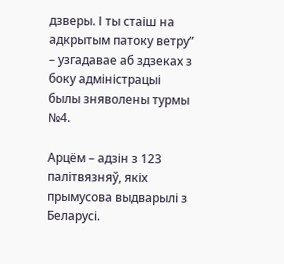дзверы. І ты стаіш на адкрытым патоку ветру” – узгадавае аб здзеках з боку адміністрацыі былы зняволены турмы №4.

Арцём – адзін з 123 палітвязняў, якіх прымусова выдварылі з Беларусі.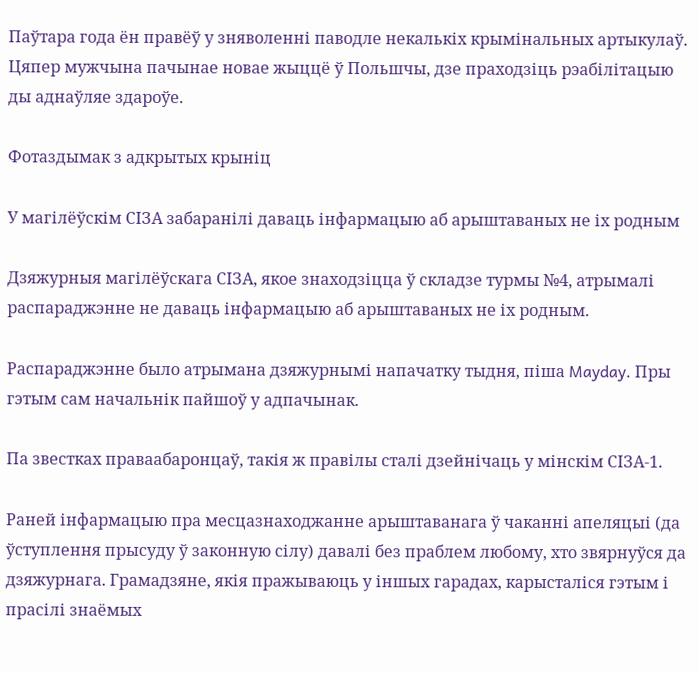Паўтара года ён правёў у зняволенні паводле некалькіх крымінальных артыкулаў. Цяпер мужчына пачынае новае жыццё ў Польшчы, дзе праходзіць рэабілітацыю ды аднаўляе здароўе.

Фотаздымак з адкрытых крыніц

У магілёўскім СІЗА забаранілі даваць інфармацыю аб арыштаваных не іх родным

Дзяжурныя магілёўскага СІЗА, якое знаходзіцца ў складзе турмы №4, атрымалі распараджэнне не даваць інфармацыю аб арыштаваных не іх родным.

Распараджэнне было атрымана дзяжурнымі напачатку тыдня, піша Mayday. Пры гэтым сам начальнік пайшоў у адпачынак.

Па звестках праваабаронцаў, такія ж правілы сталі дзейнічаць у мінскім СІЗА-1.

Раней інфармацыю пра месцазнаходжанне арыштаванага ў чаканні апеляцыі (да ўступлення прысуду ў законную сілу) давалі без праблем любому, хто звярнуўся да дзяжурнага. Грамадзяне, якія пражываюць у іншых гарадах, карысталіся гэтым і прасілі знаёмых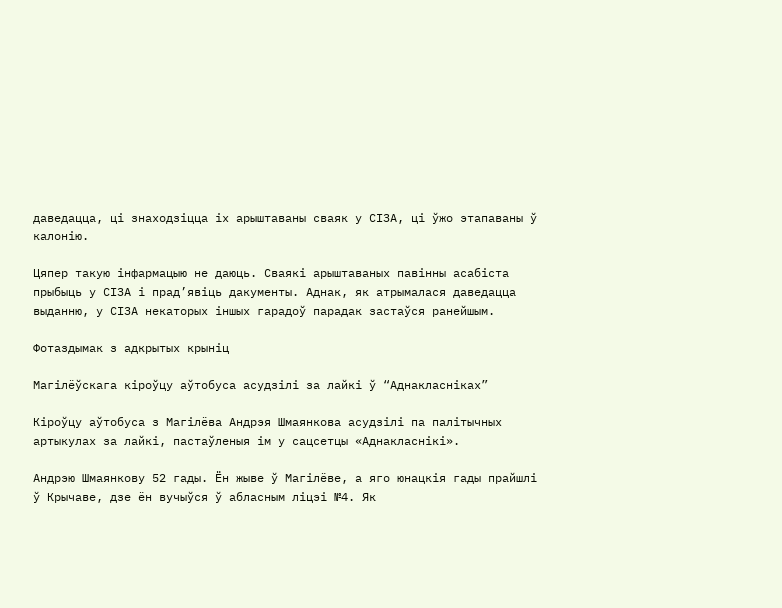даведацца, ці знаходзіцца іх арыштаваны сваяк у СІЗА, ці ўжо этапаваны ў калонію.

Цяпер такую інфармацыю не даюць. Сваякі арыштаваных павінны асабіста прыбыць у СІЗА і прад’явіць дакументы. Аднак, як атрымалася даведацца выданню, у СІЗА некаторых іншых гарадоў парадак застаўся ранейшым.

Фотаздымак з адкрытых крыніц

Магілёўскага кіроўцу аўтобуса асудзілі за лайкі ў “Аднакласніках”

Кіроўцу аўтобуса з Магілёва Андрэя Шмаянкова асудзілі па палітычных артыкулах за лайкі, пастаўленыя ім у сацсетцы «Аднакласнікі».

Андрэю Шмаянкову 52 гады. Ён жыве ў Магілёве, а яго юнацкія гады прайшлі ў Крычаве, дзе ён вучыўся ў абласным ліцэі №4. Як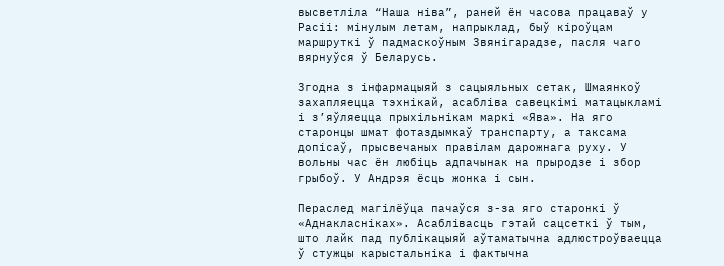высветліла “Наша ніва”, раней ён часова працаваў у Расіі: мінулым летам, напрыклад, быў кіроўцам маршруткі ў падмаскоўным Звянігарадзе, пасля чаго вярнуўся ў Беларусь.

Згодна з інфармацыяй з сацыяльных сетак, Шмаянкоў захапляецца тэхнікай, асабліва савецкімі матацыкламі і з’яўляецца прыхільнікам маркі «Ява». На яго старонцы шмат фотаздымкаў транспарту, а таксама допісаў, прысвечаных правілам дарожнага руху. У вольны час ён любіць адпачынак на прыродзе і збор грыбоў. У Андрэя ёсць жонка і сын.

Пераслед магілёўца пачаўся з-за яго старонкі ў «Аднакласніках». Асаблівасць гэтай сацсеткі ў тым, што лайк пад публікацыяй аўтаматычна адлюстроўваецца ў стужцы карыстальніка і фактычна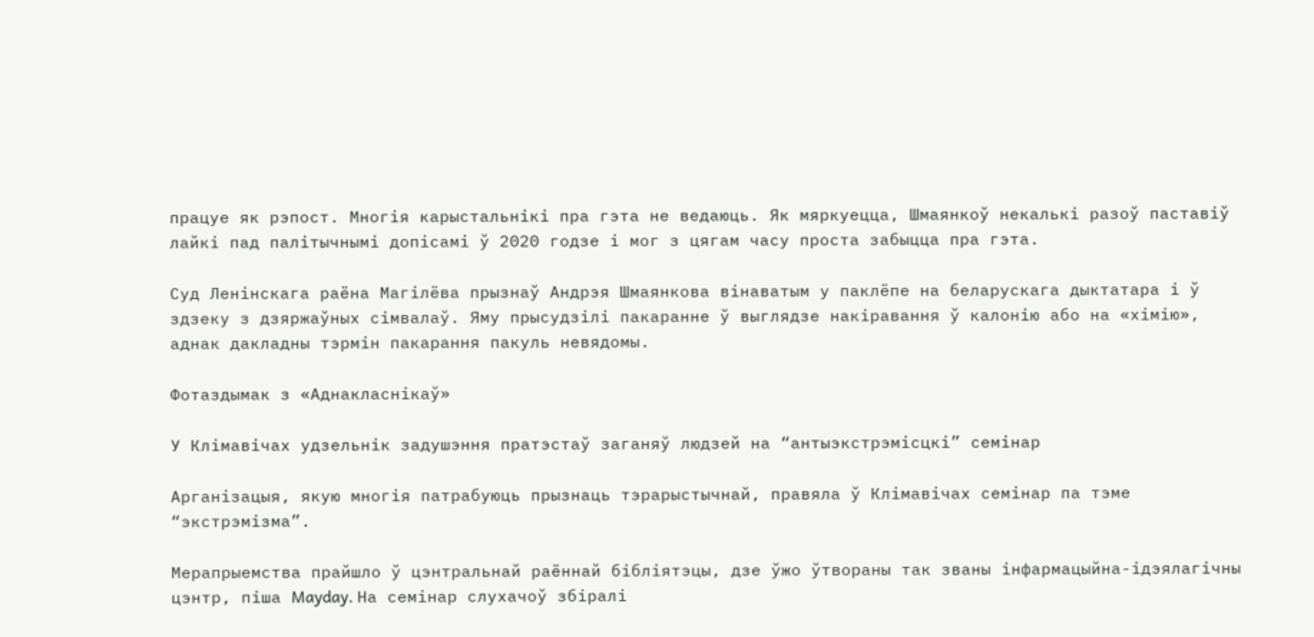працуе як рэпост. Многія карыстальнікі пра гэта не ведаюць. Як мяркуецца, Шмаянкоў некалькі разоў паставіў лайкі пад палітычнымі допісамі ў 2020 годзе і мог з цягам часу проста забыцца пра гэта.

Суд Ленінскага раёна Магілёва прызнаў Андрэя Шмаянкова вінаватым у паклёпе на беларускага дыктатара і ў здзеку з дзяржаўных сімвалаў. Яму прысудзілі пакаранне ў выглядзе накіравання ў калонію або на «хімію», аднак дакладны тэрмін пакарання пакуль невядомы.

Фотаздымак з «Аднакласнікаў»

У Клімавічах удзельнік задушэння пратэстаў заганяў людзей на “антыэкстрэмісцкі” семінар

Арганізацыя, якую многія патрабуюць прызнаць тэрарыстычнай, правяла ў Клімавічах семінар па тэме “экстрэмізма”.

Мерапрыемства прайшло ў цэнтральнай раённай бібліятэцы, дзе ўжо ўтвораны так званы інфармацыйна-ідэялагічны цэнтр, піша Mayday. На семінар слухачоў збіралі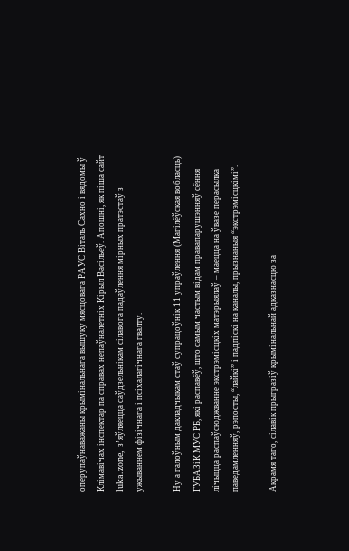оперупаўнаважаны крымінальнага вышуку мясцовага РАУС Віталь Сахно і вядомы ў Клімавічах інспектар па справах непаўналетніх Кірыл Васільеў. Апошні, як піша сайт luka.zone, з’яўляецца саўдзельнікам сілавога падаўлення мірных пратэстаў з ужываннем фізічнага і псіхалагічнага гвалту.

Ну а галоўным дакладчыкам стаў супрацоўнік 11 упраўлення (Магілёўская вобласць) ГУБАЗіК МУС РБ, які распавёў, што самым частым відам правапарушэнняў сёння лічыцца распаўсюджванне экстрэмісцкіх матэрыялаў – маецца на ўвазе перасылка паведамленняў, рэпосты, “лайкі” і падпіскі на каналы, прызнаныя “экстрэмісцкімі”.

Акрамя таго, сілавік прыгразіў крымінальнай адказнасцю за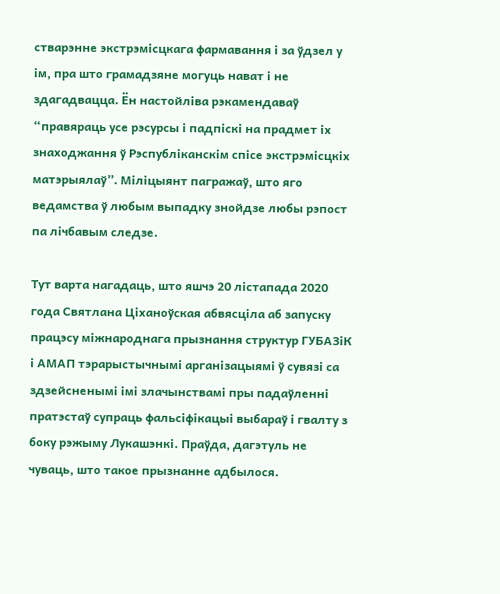стварэнне экстрэмісцкага фармавання і за ўдзел у ім, пра што грамадзяне могуць нават і не здагадвацца. Ён настойліва рэкамендаваў “правяраць усе рэсурсы і падпіскі на прадмет іх знаходжання ў Рэспубліканскім спісе экстрэмісцкіх матэрыялаў”. Міліцыянт пагражаў, што яго ведамства ў любым выпадку знойдзе любы рэпост па лічбавым следзе.

Тут варта нагадаць, што яшчэ 20 лістапада 2020 года Святлана Ціханоўская абвясціла аб запуску працэсу міжнароднага прызнання структур ГУБАЗіК і АМАП тэрарыстычнымі арганізацыямі ў сувязі са здзейсненымі імі злачынствамі пры падаўленні пратэстаў супраць фальсіфікацыі выбараў і гвалту з боку рэжыму Лукашэнкі. Праўда, дагэтуль не чуваць, што такое прызнанне адбылося.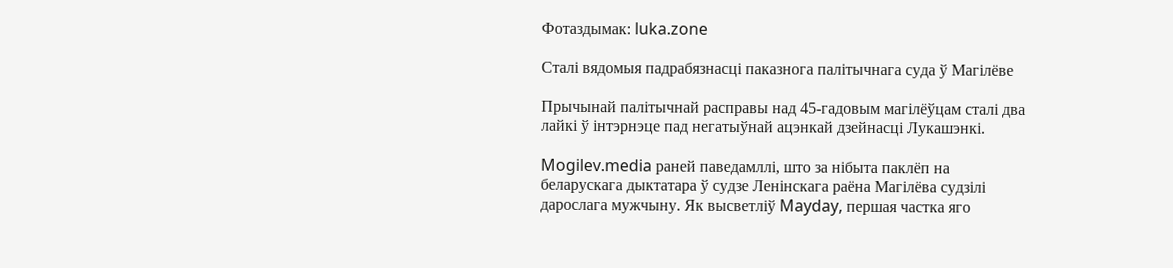Фотаздымак: luka.zone

Сталі вядомыя падрабязнасці паказнога палітычнага суда ў Магілёве

Прычынай палітычнай расправы над 45-гадовым магілёўцам сталі два лайкі ў інтэрнэце пад негатыўнай ацэнкай дзейнасці Лукашэнкі.

Mogilev.media раней паведамллі, што за нібыта паклёп на беларускага дыктатара ў судзе Ленінскага раёна Магілёва судзілі дарослага мужчыну. Як высветліў Mayday, першая частка яго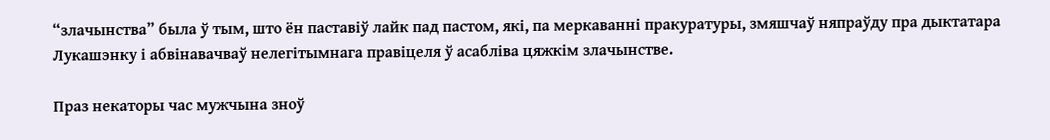“злачынства” была ў тым, што ён паставіў лайк пад пастом, які, па меркаванні пракуратуры, змяшчаў няпраўду пра дыктатара Лукашэнку і абвінавачваў нелегітымнага правіцеля ў асабліва цяжкім злачынстве.

Праз некаторы час мужчына зноў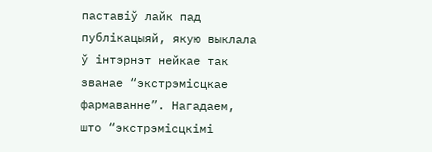паставіў лайк пад публікацыяй, якую выклала ў інтэрнэт нейкае так званае “экстрэмісцкае фармаванне”. Нагадаем, што “экстрэмісцкімі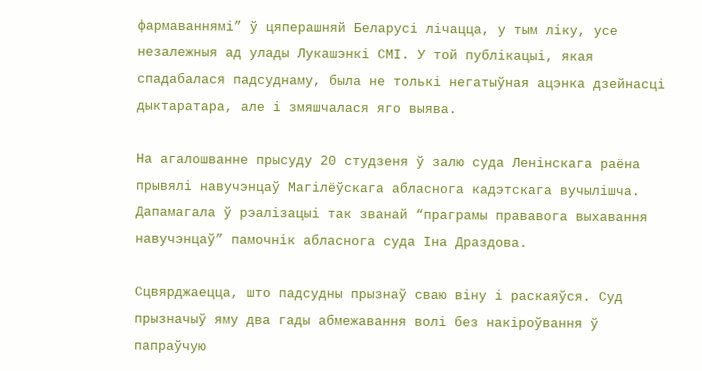фармаваннямі” ў цяперашняй Беларусі лічацца, у тым ліку, усе незалежныя ад улады Лукашэнкі СМІ. У той публікацыі, якая спадабалася падсуднаму, была не толькі негатыўная ацэнка дзейнасці дыктаратара, але і змяшчалася яго выява.

На агалошванне прысуду 20 студзеня ў залю суда Ленінскага раёна прывялі навучэнцаў Магілёўскага абласнога кадэтскага вучылішча. Дапамагала ў рэалізацыі так званай “праграмы прававога выхавання навучэнцаў” памочнік абласнога суда Іна Драздова.

Сцвярджаецца, што падсудны прызнаў сваю віну і раскаяўся. Суд прызначыў яму два гады абмежавання волі без накіроўвання ў папраўчую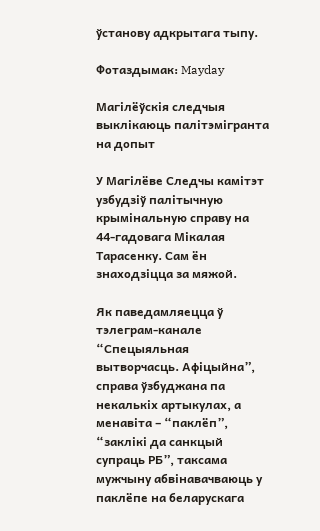ўстанову адкрытага тыпу.

Фотаздымак: Mayday

Магілёўскія следчыя выклікаюць палітэмігранта на допыт

У Магілёве Следчы камітэт узбудзіў палітычную крымінальную справу на 44-гадовага Мікалая Тарасенку. Сам ён знаходзіцца за мяжой.

Як паведамляецца ў тэлеграм-канале “Спецыяльная вытворчасць. Афіцыйна”, справа ўзбуджана па некалькіх артыкулах, а менавіта – “паклёп”, “заклікі да санкцый супраць РБ”, таксама мужчыну абвінавачваюць у паклёпе на беларускага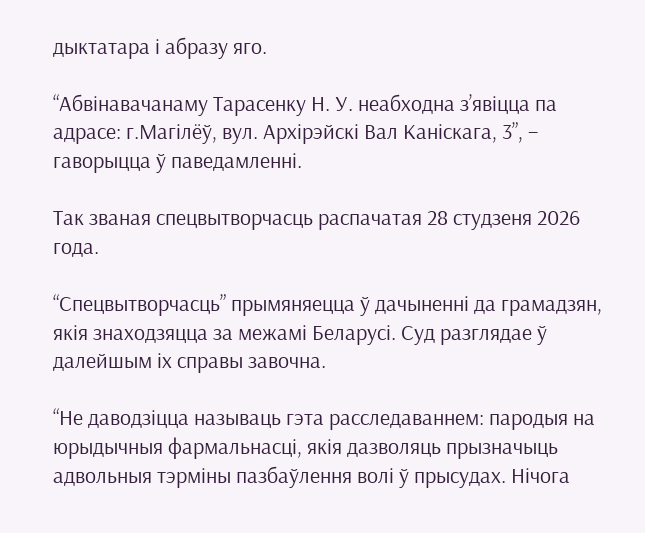дыктатара і абразу яго.

“Абвінавачанаму Тарасенку Н. У. неабходна з’явіцца па адрасе: г.Магілёў, вул. Архірэйскі Вал Каніскага, 3”, – гаворыцца ў паведамленні.

Так званая спецвытворчасць распачатая 28 студзеня 2026 года.

“Спецвытворчасць” прымяняецца ў дачыненні да грамадзян, якія знаходзяцца за межамі Беларусі. Суд разглядае ў далейшым іх справы завочна.

“Не даводзіцца называць гэта расследаваннем: пародыя на юрыдычныя фармальнасці, якія дазволяць прызначыць адвольныя тэрміны пазбаўлення волі ў прысудах. Нічога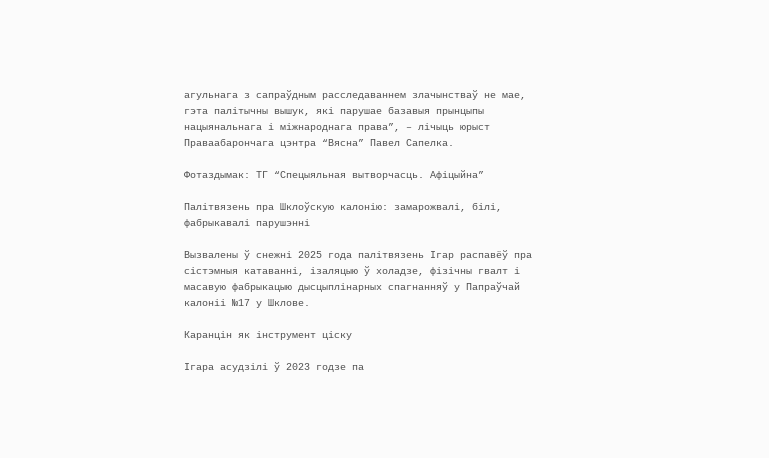агульнага з сапраўдным расследаваннем злачынстваў не мае, гэта палітычны вышук, які парушае базавыя прынцыпы нацыянальнага і міжнароднага права”, – лічыць юрыст Праваабарончага цэнтра “Вясна” Павел Сапелка.

Фотаздымак: ТГ “Спецыяльная вытворчасць. Афіцыйна”

Палітвязень пра Шклоўскую калонію: замарожвалі, білі, фабрыкавалі парушэнні

Вызвалены ў снежні 2025 года палітвязень Ігар распавёў пра сістэмныя катаванні, ізаляцыю ў холадзе, фізічны гвалт і масавую фабрыкацыю дысцыплінарных спагнанняў у Папраўчай калоніі №17 у Шклове.

Каранцін як інструмент ціску

Ігара асудзілі ў 2023 годзе па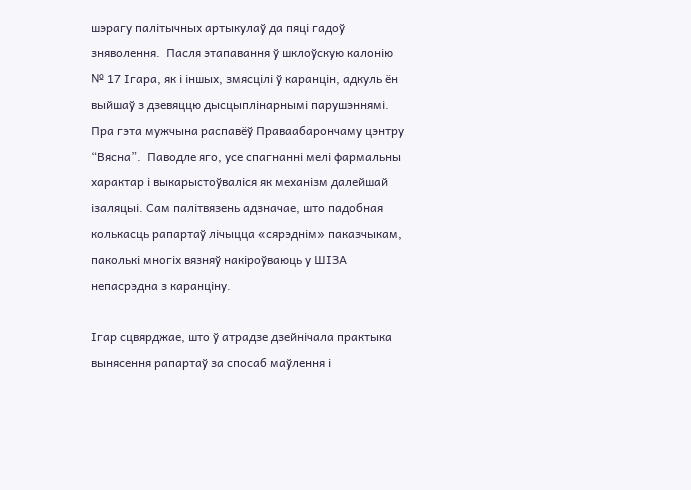шэрагу палітычных артыкулаў да пяці гадоў зняволення.  Пасля этапавання ў шклоўскую калонію № 17 Ігара, як і іншых, змясцілі ў каранцін, адкуль ён выйшаў з дзевяццю дысцыплінарнымі парушэннямі. Пра гэта мужчына распавёў Праваабарончаму цэнтру “Вясна”.  Паводле яго, усе спагнанні мелі фармальны характар і выкарыстоўваліся як механізм далейшай ізаляцыі. Сам палітвязень адзначае, што падобная колькасць рапартаў лічыцца «сярэднім» паказчыкам, паколькі многіх вязняў накіроўваюць у ШІЗА непасрэдна з каранціну.

Ігар сцвярджае, што ў атрадзе дзейнічала практыка вынясення рапартаў за спосаб маўлення і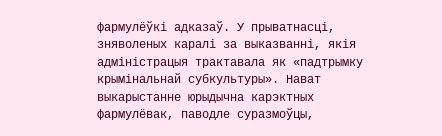фармулёўкі адказаў. У прыватнасці, зняволеных каралі за выказванні, якія адміністрацыя трактавала як «падтрымку крымінальнай субкультуры». Нават выкарыстанне юрыдычна карэктных фармулёвак, паводле суразмоўцы,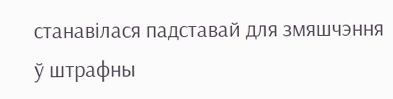станавілася падставай для змяшчэння ў штрафны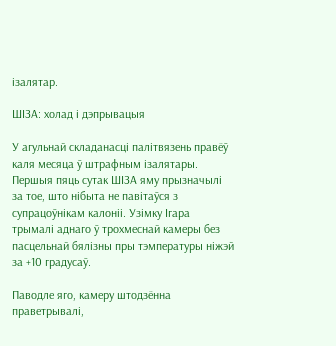ізалятар.

ШІЗА: холад і дэпрывацыя

У агульнай складанасці палітвязень правёў каля месяца ў штрафным ізалятары. Першыя пяць сутак ШІЗА яму прызначылі за тое, што нібыта не павітаўся з супрацоўнікам калоніі. Узімку Ігара трымалі аднаго ў трохмеснай камеры без пасцельнай бялізны пры тэмпературы ніжэй за +10 градусаў.

Паводле яго, камеру штодзённа праветрывалі,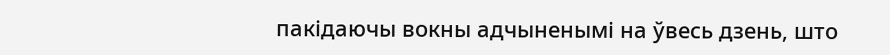пакідаючы вокны адчыненымі на ўвесь дзень, што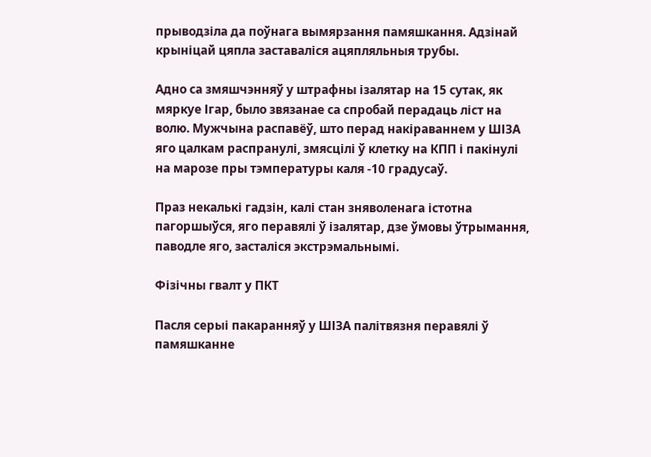прыводзіла да поўнага вымярзання памяшкання. Адзінай крыніцай цяпла заставаліся ацяпляльныя трубы.

Адно са змяшчэнняў у штрафны ізалятар на 15 сутак, як мяркуе Ігар, было звязанае са спробай перадаць ліст на волю. Мужчына распавёў, што перад накіраваннем у ШІЗА яго цалкам распранулі, змясцілі ў клетку на КПП і пакінулі на марозе пры тэмпературы каля -10 градусаў.

Праз некалькі гадзін, калі стан зняволенага істотна пагоршыўся, яго перавялі ў ізалятар, дзе ўмовы ўтрымання, паводле яго, засталіся экстрэмальнымі.

Фізічны гвалт у ПКТ

Пасля серыі пакаранняў у ШІЗА палітвязня перавялі ў памяшканне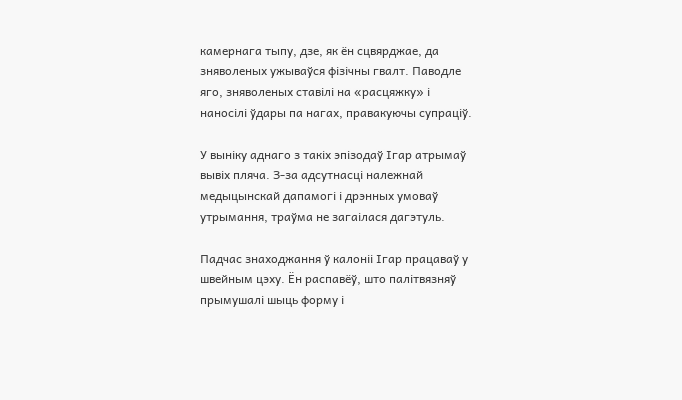камернага тыпу, дзе, як ён сцвярджае, да зняволеных ужываўся фізічны гвалт. Паводле яго, зняволеных ставілі на «расцяжку» і наносілі ўдары па нагах, правакуючы супраціў.

У выніку аднаго з такіх эпізодаў Ігар атрымаў вывіх пляча. З-за адсутнасці належнай медыцынскай дапамогі і дрэнных умоваў утрымання, траўма не загаілася дагэтуль.

Падчас знаходжання ў калоніі Ігар працаваў у швейным цэху. Ён распавёў, што палітвязняў прымушалі шыць форму і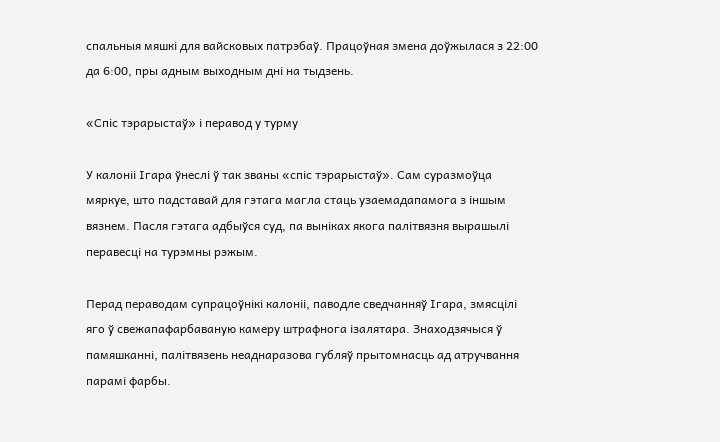спальныя мяшкі для вайсковых патрэбаў. Працоўная змена доўжылася з 22:00 да 6:00, пры адным выходным дні на тыдзень.

«Спіс тэрарыстаў» і перавод у турму

У калоніі Ігара ўнеслі ў так званы «спіс тэрарыстаў». Сам суразмоўца мяркуе, што падставай для гэтага магла стаць узаемадапамога з іншым вязнем. Пасля гэтага адбыўся суд, па выніках якога палітвязня вырашылі перавесці на турэмны рэжым.

Перад пераводам супрацоўнікі калоніі, паводле сведчанняў Ігара, змясцілі яго ў свежапафарбаваную камеру штрафнога ізалятара. Знаходзячыся ў памяшканні, палітвязень неаднаразова губляў прытомнасць ад атручвання парамі фарбы.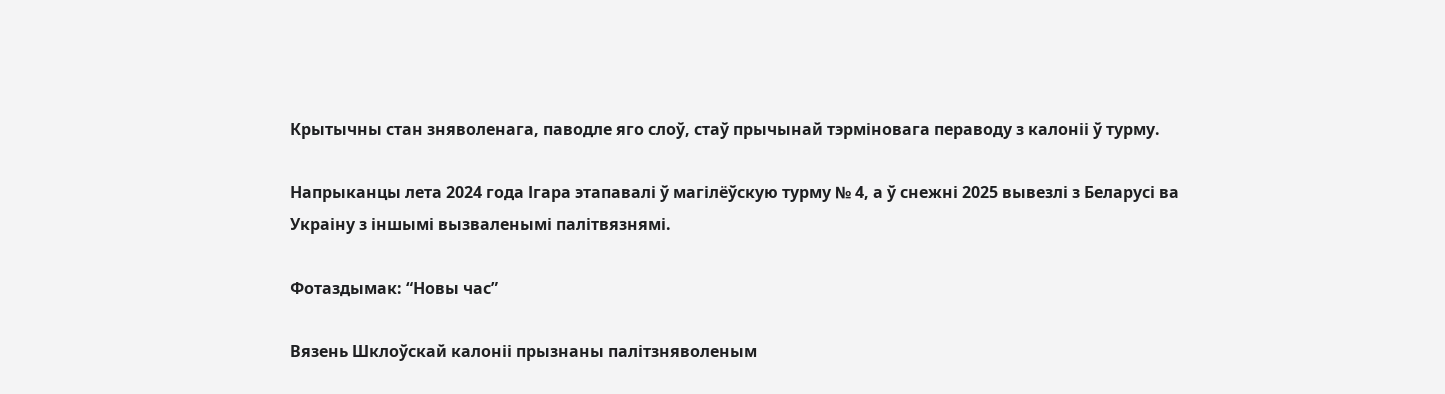Крытычны стан зняволенага, паводле яго слоў, стаў прычынай тэрміновага пераводу з калоніі ў турму.

Напрыканцы лета 2024 года Ігара этапавалі ў магілёўскую турму № 4, а ў снежні 2025 вывезлі з Беларусі ва Украіну з іншымі вызваленымі палітвязнямі.

Фотаздымак: “Новы час”

Вязень Шклоўскай калоніі прызнаны палітзняволеным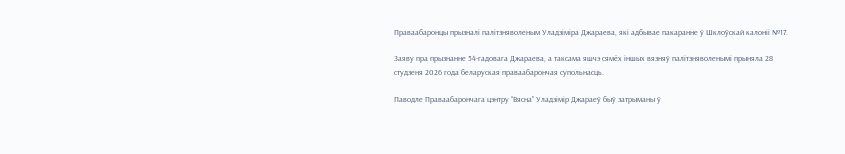Праваабаронцы прызналі палітзняволеным Уладзіміра Джараева, які адбывае пакаранне ў Шклоўскай калоніі №17.

Заяву пра прызнанне 54-гадовага Джараева, а таксама яшчэ сямёх іншых вязняў палітзняволенымі прыняла 28 студзеня 2026 года беларуская праваабарончая супольнасць.

Паводле Праваабарончага цэнтру “Вясна” Уладзімір Джараеў быў затрыманы ў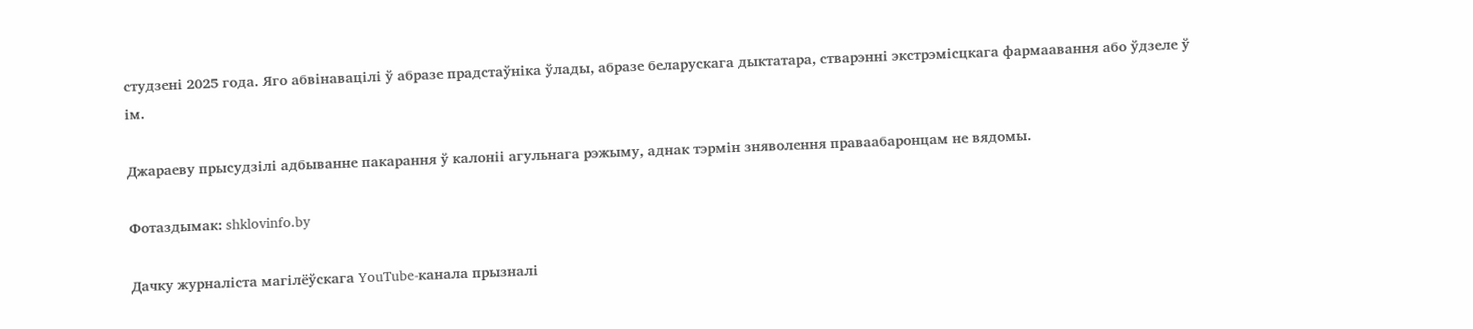студзені 2025 года. Яго абвінавацілі ў абразе прадстаўніка ўлады, абразе беларускага дыктатара, стварэнні экстрэмісцкага фармаавання або ўдзеле ў ім.

Джараеву прысудзілі адбыванне пакарання ў калоніі агульнага рэжыму, аднак тэрмін зняволення праваабаронцам не вядомы.

Фотаздымак: shklovinfo.by

Дачку журналіста магілёўскага YouTube-канала прызналі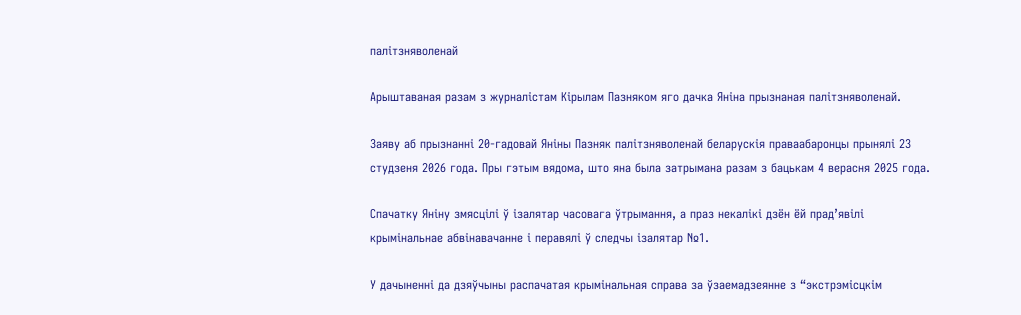палітзняволенай

Арыштаваная разам з журналістам Кірылам Пазняком яго дачка Яніна прызнаная палітзняволенай.

Заяву аб прызнанні 20-гадовай Яніны Пазняк палітзняволенай беларускія праваабаронцы прынялі 23 студзеня 2026 года. Пры гэтым вядома, што яна была затрымана разам з бацькам 4 верасня 2025 года.

Спачатку Яніну змясцілі ў ізалятар часовага ўтрымання, а праз некалікі дзён ёй прад’явілі крымінальнае абвінавачанне і перавялі ў следчы ізалятар №1.

У дачыненні да дзяўчыны распачатая крымінальная справа за ўзаемадзеянне з “экстрэмісцкім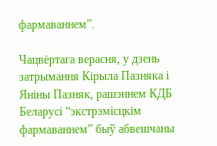фармаваннем”.

Чацвёртага верасня, у дзень затрымання Кірыла Пазняка і Яніны Пазняк, рашэннем КДБ Беларусі “экстрэмісцкім фармаваннем” быў абвешчаны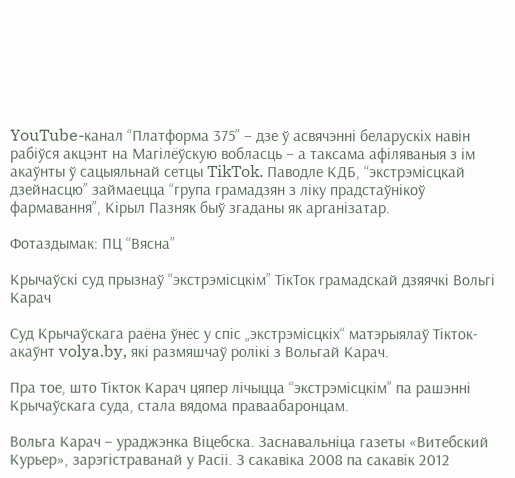YouTube-канал “Платформа 375” – дзе ў асвячэнні беларускіх навін рабіўся акцэнт на Магілёўскую вобласць – а таксама афіляваныя з ім акаўнты ў сацыяльнай сетцы TikTok. Паводле КДБ, “экстрэмісцкай дзейнасцю” займаецца “група грамадзян з ліку прадстаўнікоў фармавання”, Кірыл Пазняк быў згаданы як арганізатар.

Фотаздымак: ПЦ “Вясна”

Крычаўскі суд прызнаў “экстрэмісцкім” ТікТок грамадскай дзяячкі Вольгі Карач

Суд Крычаўскага раёна ўнёс у спіс „экстрэмісцкіх“ матэрыялаў Тікток-акаўнт volya.by, які размяшчаў ролікі з Вольгай Карач.

Пра тое, што Тікток Карач цяпер лічыцца “экстрэмісцкім” па рашэнні Крычаўскага суда, стала вядома праваабаронцам.

Вольга Карач – ураджэнка Віцебска. Заснавальніца газеты «Витебский Курьер», зарэгістраванай у Расіі. З сакавіка 2008 па сакавік 2012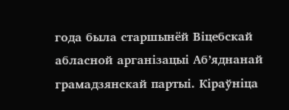года была старшынёй Віцебскай абласной арганізацыі Аб’яднанай грамадзянскай партыі. Кіраўніца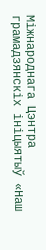Міжнароднага Цэнтра грамадзянскіх ініцыятыў «Наш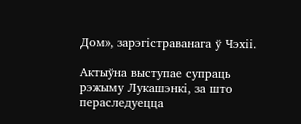Дом», зарэгістраванага ў Чэхіі.

Актыўна выступае супраць рэжыму Лукашэнкі, за што пераследуецца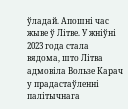ўладай. Апошні час жыве ў Літве. У жніўні 2023 года стала вядома, што Літва адмовіла Вользе Карач у прадастаўленні палітычнага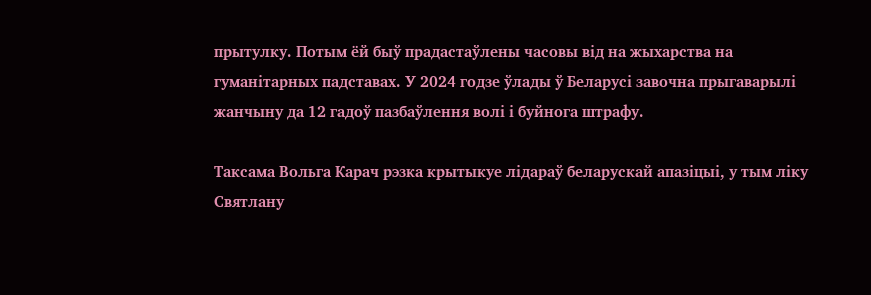прытулку. Потым ёй быў прадастаўлены часовы від на жыхарства на гуманітарных падставах. У 2024 годзе ўлады ў Беларусі завочна прыгаварылі жанчыну да 12 гадоў пазбаўлення волі і буйнога штрафу.

Таксама Вольга Карач рэзка крытыкуе лідараў беларускай апазіцыі, у тым ліку Святлану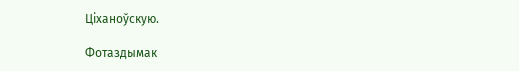Ціханоўскую.

Фотаздымак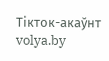Тікток-акаўнт volya.by